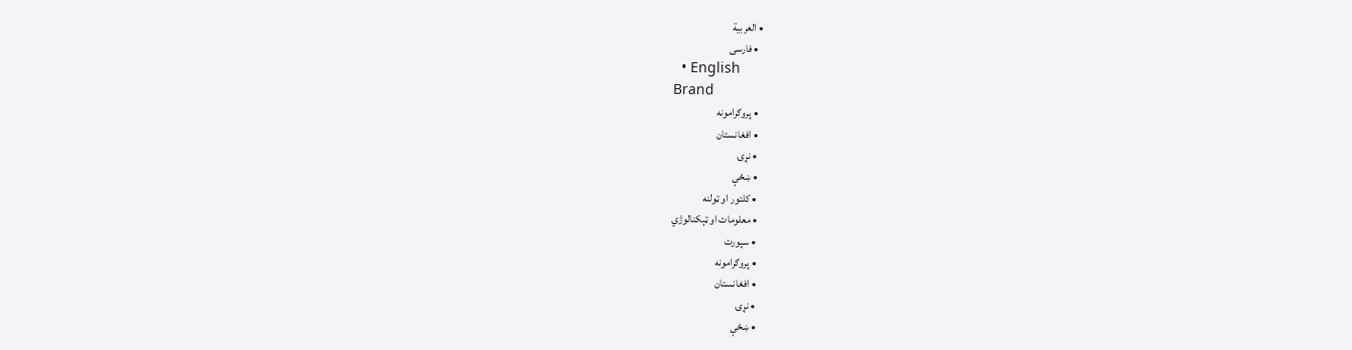• العربية
  • فارسی
  • English
Brand
  • پروګرامونه
  • افغانستان
  • نړۍ
  • ښځې
  • کلتور او ټولنه
  • معلومات او ټېکنالوژي
  • سپورت
  • پروګرامونه
  • افغانستان
  • نړۍ
  • ښځې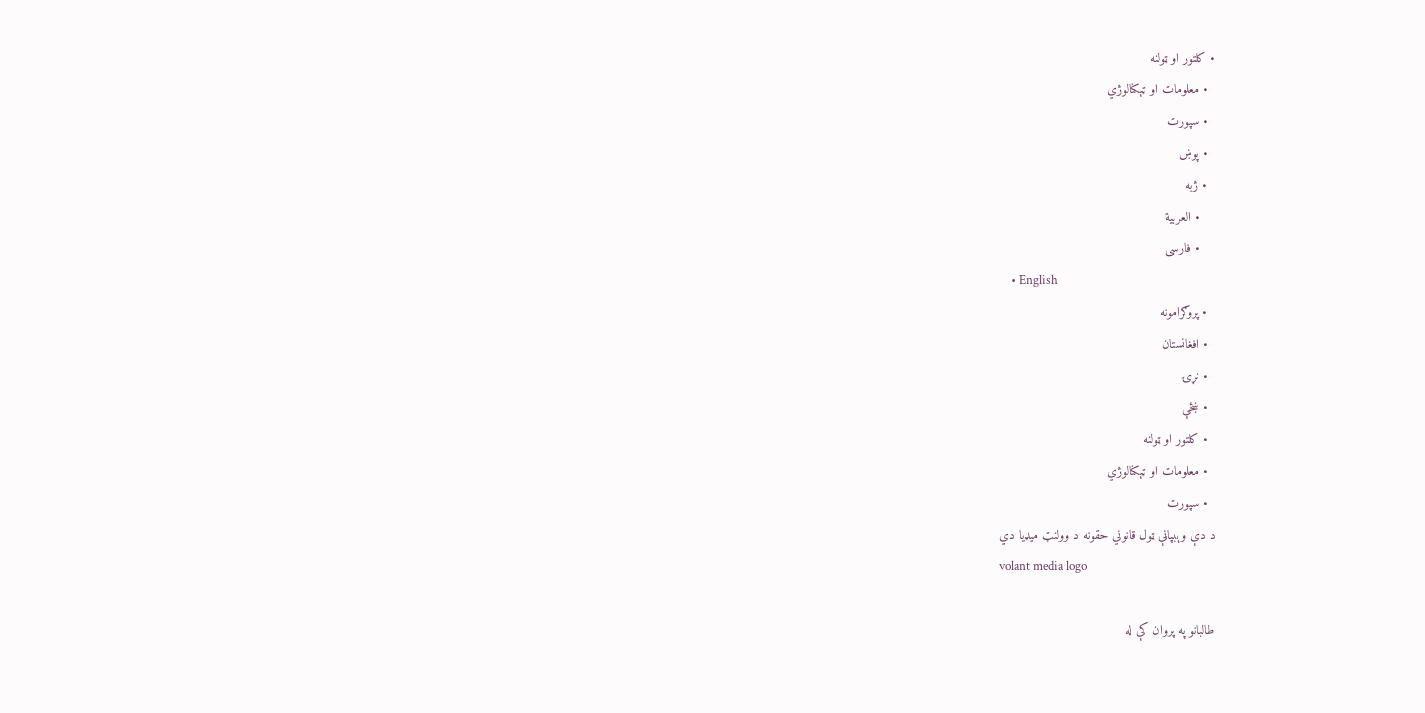• کلتور او ټولنه
  • معلومات او ټېکنالوژي
  • سپورت
  • پوښ
  • ژبه
    • العربية
    • فارسی
    • English
  • پروګرامونه
  • افغانستان
  • نړۍ
  • ښځې
  • کلتور او ټولنه
  • معلومات او ټېکنالوژي
  • سپورت
د دې وېبپاڼې ټول قانوني حقونه د وولنټ میډیا دي
volant media logo

طالبانو په پروان کې له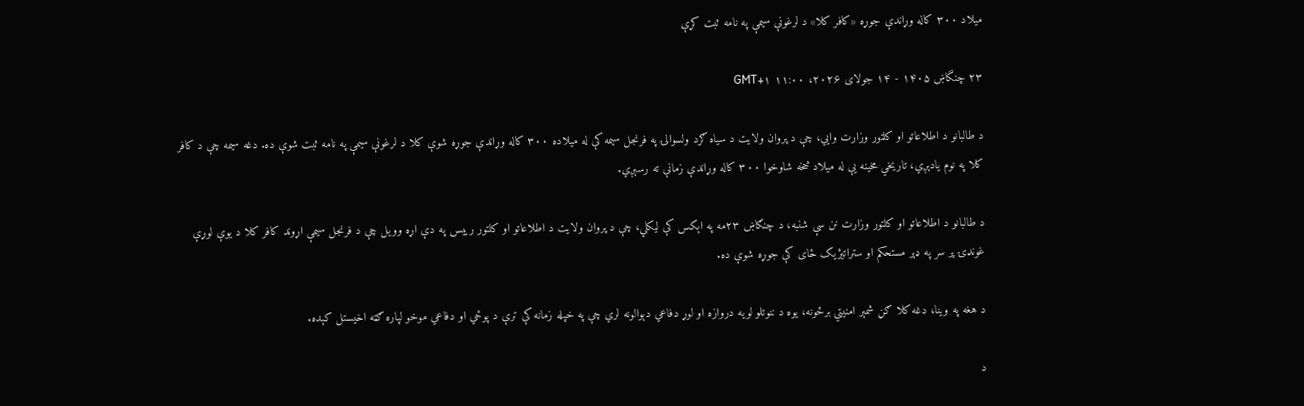میلاد ۳۰۰ کاله وړاندې جوړه «کافر کلا» د لرغونې سیمې په نامه ثبت کړې

۲۳ چنگاښ ۱۴۰۵ - ۱۴ جولای ۲۰۲۶، ۱۱:۰۰ GMT+۱

د طالبانو د اطلاعاتو او کلتور وزارت وايي، چې د پروان ولایت د سیاه ګرد ولسوالۍ په فرنجل سیمه کې له میلاده ۳۰۰ کاله وړاندې جوړه شوې کلا د لرغونې سیمې په نامه ثبت شوې ده. دغه سیمه چې د کافر کلا په نوم یادېږي، تاریخي مخینه یې له میلاد څخه شاوخوا ۳۰۰ کاله وړاندې زمانې ته رسېږي.

د طالبانو د اطلاعاتو او کلتور وزارت نن سې شنبه، د چنګاښ ۲۳مه په اېکس کې لیکلي، چې د پروان ولایت د اطلاعاتو او کلتور رییس په دې اړه وویل چې د فرنجل سیمې اړوند کافر کلا د یوې لوړې غونډۍ پر سر په ډېر مستحکم او ستراتیژیک ځای کې جوړه شوې ده.

د هغه په وینا، دغه کلا ګڼ شمېر امنیتي برځونه، یوه د ننوتلو لویه دروازه او لوړ دفاعي دېوالونه لري چې په خپله زمانه کې ترې د پوځي او دفاعي موخو لپاره ګټه اخیستل کېده.

د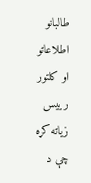طالبانو اطلاعاتو او کلتور رییس زیاته کړه چې د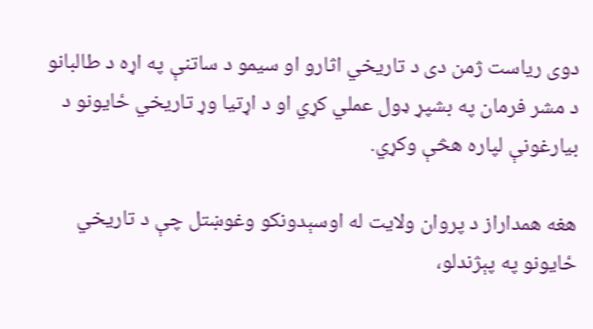دوی ریاست ژمن دی د تاریخي اثارو او سیمو د ساتنې په اړه د طالبانو د مشر فرمان په بشپړ ډول عملي کړي او د اړتیا وړ تاریخي ځایونو د بیارغونې لپاره هڅې وکړي.

هغه همداراز د پروان ولایت له اوسېدونکو وغوښتل چې د تاریخي ځایونو په پېژندلو،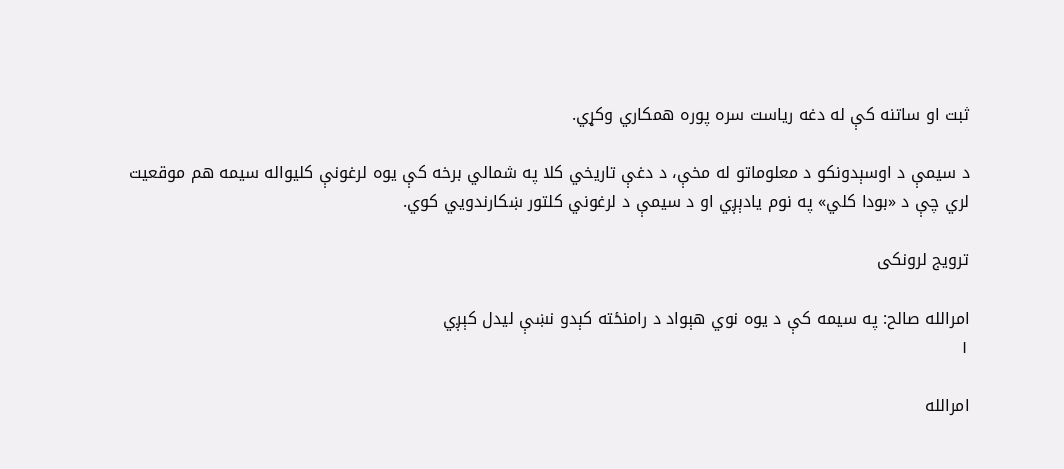ثبت او ساتنه کې له دغه ریاست سره پوره همکاري وکړي.

د سیمې د اوسېدونکو د معلوماتو له مخې، د دغې تاریخي کلا په شمالي برخه کې یوه لرغونې کلیواله سیمه هم موقعیت لري چې د «بودا کلي» په نوم یادېږي او د سیمې د لرغوني کلتور ښکارندویي کوي.

ترویج لرونکی

امرالله صالح: په سیمه کې د یوه نوي هېواد د رامنځته کېدو نښې لیدل کېږي
۱

امرالله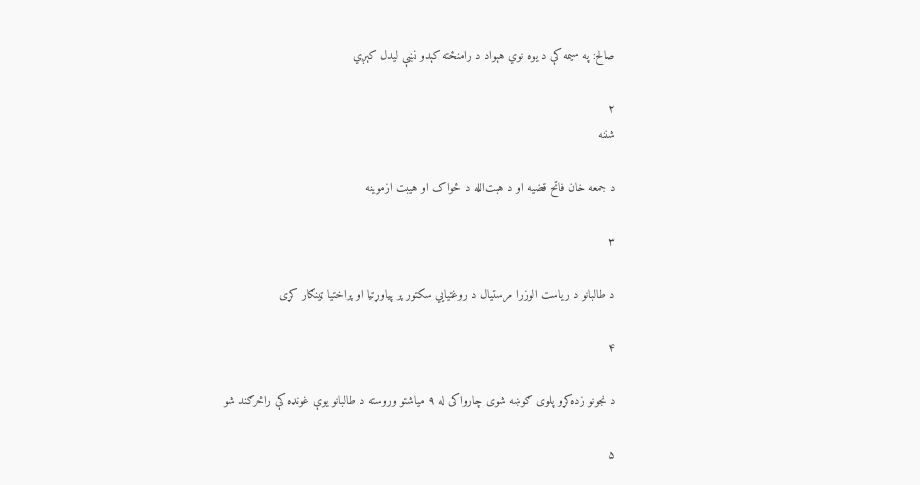صالح: په سیمه کې د یوه نوي هېواد د رامنځته کېدو نښې لیدل کېږي

۲
شننه

د جمعه خان فاتح قضیه او د هبت‌الله د ځواک او هیبت ازموینه

۳

د طالبانو د ریاست الوزرا مرستیال د روغتیايي سکتور پر پیاوړتیا او پراختیا ټینګار کړی

۴

د نجونو زده‌کړو پلوی ګوښه شوی چارواکی له ۹ میاشتو وروسته د طالبانو یوې غونډه کې راڅرګند شو

۵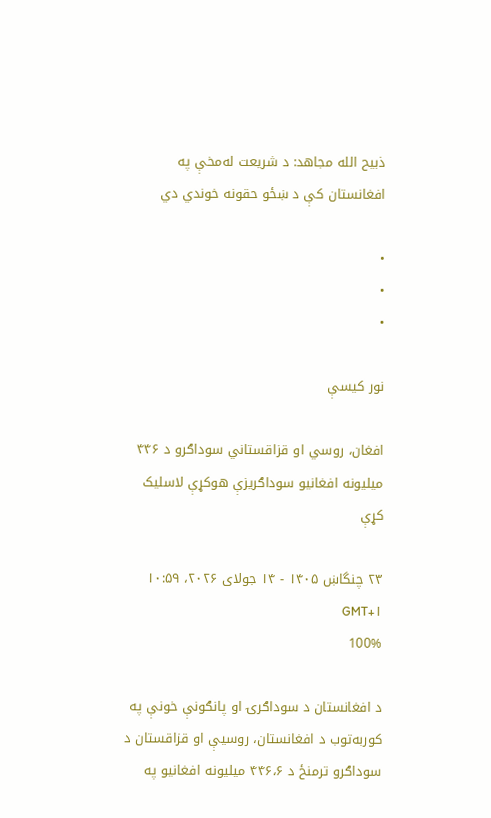ذبیح الله مجاهد: د شریعت له‌مخې په افغانستان کې د ښځو حقونه خوندي دي

•
•
•

نور کیسې

افغان، روسي او قزاقستاني سوداګرو د ۴۴۶ میلیونه افغانیو سوداګریزې هوکړې لاسلیک کړې

۲۳ چنگاښ ۱۴۰۵ - ۱۴ جولای ۲۰۲۶، ۱۰:۵۹ GMT+۱
100%

د افغانستان د سوداګرۍ او پانګونې خونې په کوربه‌توب د افغانستان، روسیې او قزاقستان د سوداګرو ترمنځ د ۴۴۶،۶ میلیونه افغانیو په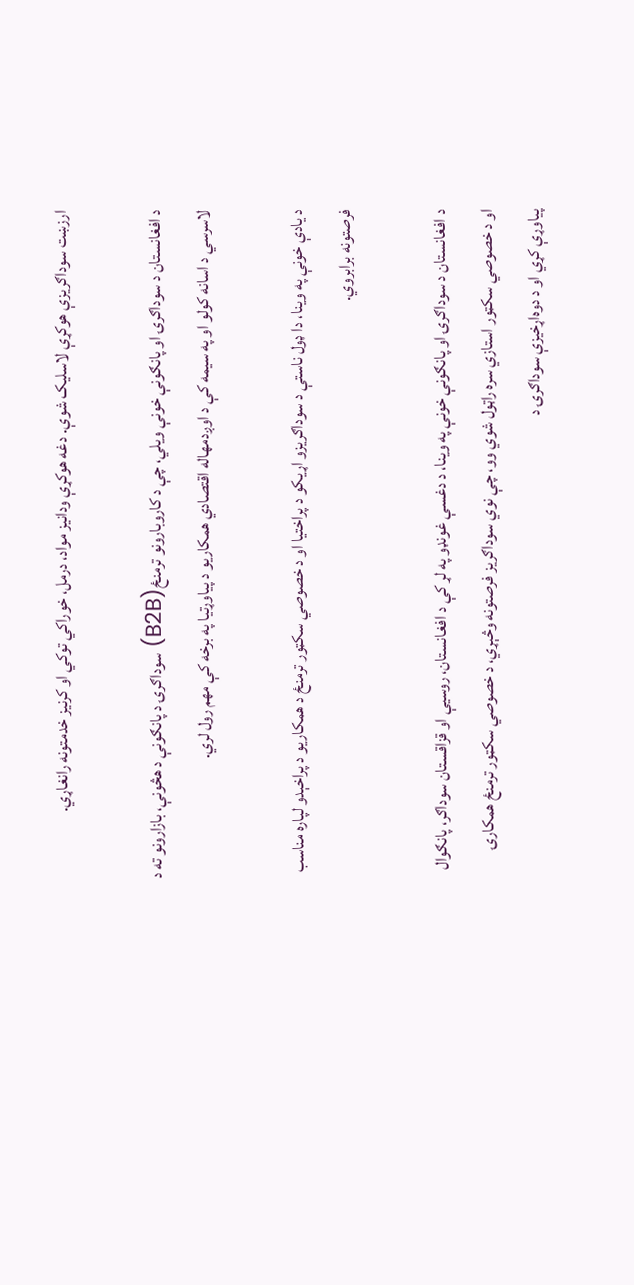ارزښت سوداګریزې هوکړې لاسلیک شوې. دغه هوکړې ودانیز مواد، درمل، خوراکي توکي او کرنیز خدمتونه رانغاړي.

د افغانستان د سوداګرۍ او پانګونې خونې ویلي، چې د کاروبارونو ترمنځ(B2B) سوداګرۍ د پانګونې د هڅونې، بازارونو ته د لاسرسي د اسانه کولو او په سیمه کې د اوږدمهاله اقتصادي همکاریو د پیاوړتیا په برخه کې مهم رول لري.

د یادې خونې په وینا، دا ډول ناستې د سوداګریزو اړیکو د پراختیا او د خصوصي سکټور ترمنځ د همکاریو د پراخېدو لپاره مناسب فرصتونه برابروي.

د افغانستان د سوداګرۍ او پانګونې خونې په وینا، د دغسې غونډو په لړ کې د افغانستان، روسیې او قزاقستان سوداګر، پانګوال او د خصوصي سکټور استازي سره راټول شوي وو، چې نوي سوداګریز فرصتونه وڅېړي، د خصوصي سکټور ترمنځ همکارۍ پیاوړې کړي او د دوه‌اړخیزې سوداګرۍ د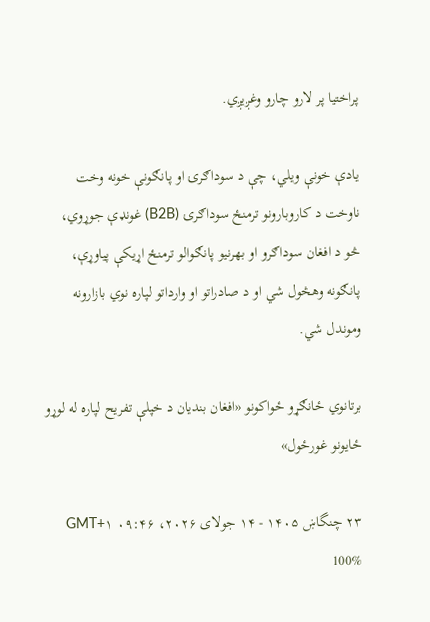پراختیا پر لارو چارو وغږیږي.

یادې خونې ویلي، چې د سوداګرۍ او پانګونې خونه وخت ناوخت د کاروبارونو ترمنځ سوداګرۍ (B2B) غونډې جوړوي، څو د افغان سوداګرو او بهرنیو پانګوالو ترمنځ اړیکې پیاوړې، پانګونه وهڅول شي او د صادراتو او وارداتو لپاره نوي بازارونه وموندل شي.

برتانوي ځانګړو ځواکونو «افغان بندیان د خپلې تفریح لپاره له لوړو ځایونو غورځول»

۲۳ چنگاښ ۱۴۰۵ - ۱۴ جولای ۲۰۲۶، ۰۹:۴۶ GMT+۱
100%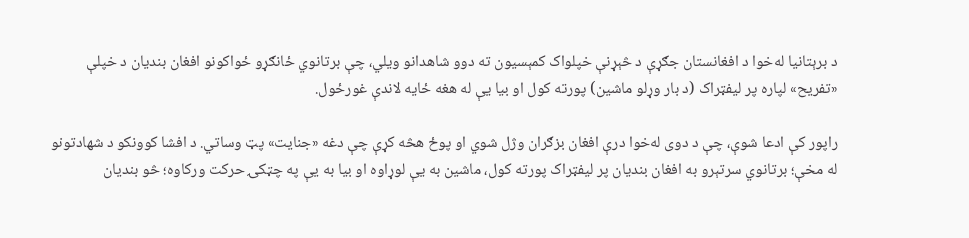د برېتانیا له‌خوا د افغانستان جګړې د څېړنې خپلواک کمېسیون ته دوو شاهدانو ویلي، چې برتانوي ځانګړو ځواکونو افغان بندیان د خپلې «تفریح» لپاره پر لیفټراک (د بار وړلو ماشین) پورته کول او بیا یې له هغه ځایه لاندې غورځول.

راپور کې ادعا شوې، چې د دوی له‌خوا درې افغان بزګران وژل شوي او پوځ هڅه کړې چې دغه «جنایت» پټ وساتي. د افشا کوونکو د شهادتونو له مخې؛ برتانوي سرتېرو به افغان بندیان پر لیفټراک پورته کول، ماشین به یې لوړاوه او بیا به یې په چټکۍ حرکت ورکاوه؛ څو بندیان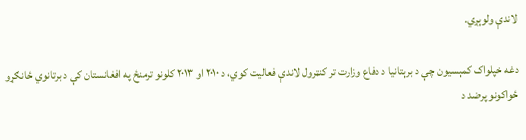لاندې ولوېږي.

دغه خپلواک کمېسیون چې د برېتانیا د دفاع وزارت تر کنټرول لاندې فعالیت کوي، د ۲۰۱۰ او ۲۰۱۳ کلونو ترمنځ په افغانستان کې د برتانوي ځانګړو ځواکونو پرضد د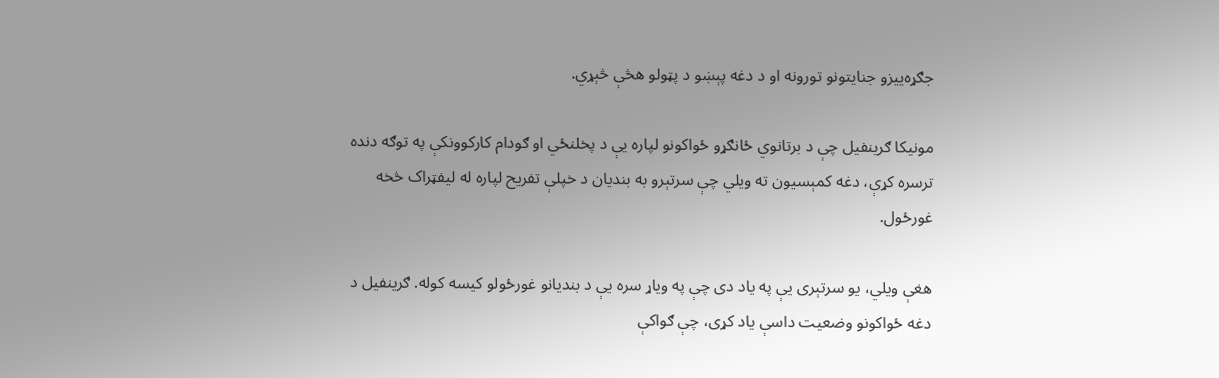جګړه‌ییزو جنایتونو تورونه او د دغه پېښو د پټولو هڅې څېړي.

مونیکا ګرینفیل چې د برتانوي ځانګړو ځواکونو لپاره یې د پخلنځي او ګودام کارکوونکې په توګه دنده ترسره کړې، دغه کمېسیون ته ویلي چې سرتېرو به بندیان د خپلې تفریح لپاره له لیفټراک څخه غورځول.

هغې ویلي، یو سرتېری یې په یاد دی چې په ویاړ سره یې د بندیانو غورځولو کیسه کوله. ګرینفیل د دغه ځواکونو وضعیت داسې یاد کړی، چې ګواکې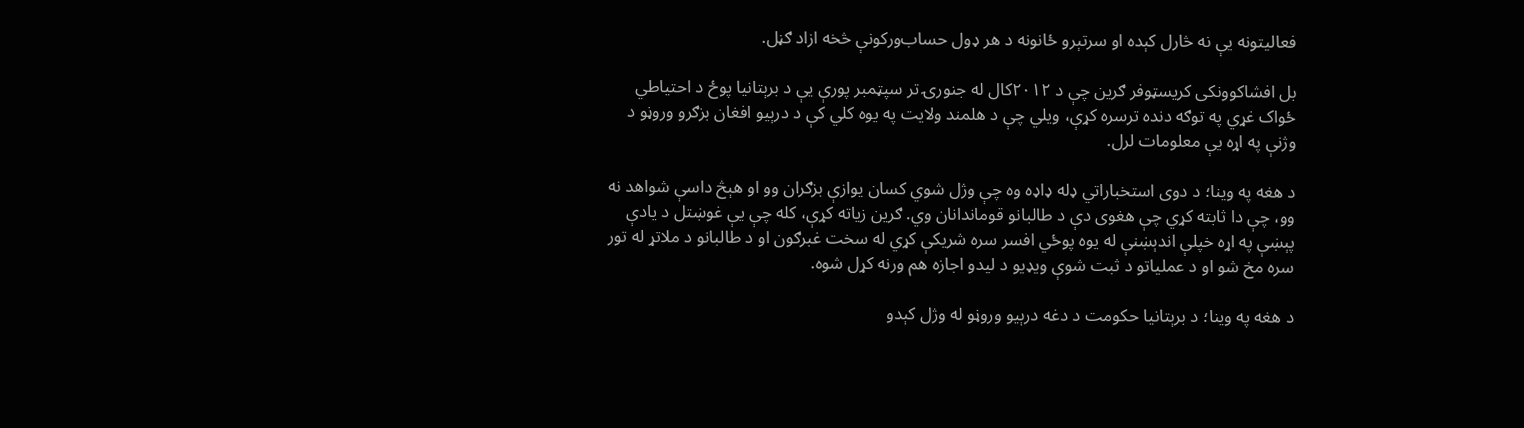فعالیتونه یې نه څارل کېده او سرتېرو ځانونه د هر ډول حساب‌ورکونې څخه ازاد ګڼل.

بل افشاکوونکی کریسټوفر ګرین چې د ۲۰۱۲کال له جنورۍ تر سپټمبر پورې یې د برېتانیا پوځ د احتیاطي ځواک غړي په توګه دنده ترسره کړې، ویلي چې د هلمند ولایت په یوه کلي کې د درېیو افغان بزګرو وروڼو د وژنې په اړه یې معلومات لرل.

د هغه په وینا؛ د دوی استخباراتي ډله ډاډه وه چې وژل شوي کسان یوازې بزګران وو او هېڅ داسې شواهد نه وو، چې دا ثابته کړي چې هغوی دې د طالبانو قوماندانان وي. ګرین زیاته کړې، کله چې یې غوښتل د یادې پېښې په اړه خپلې اندېښنې له یوه پوځي افسر سره شریکې کړي له سخت غبرګون او د طالبانو د ملاتړ له تور سره مخ شو او د عملیاتو د ثبت شوې ویډیو د لیدو اجازه هم ورنه کړل شوه.

د هغه په وینا؛ د برېتانیا حکومت د دغه درېیو وروڼو له وژل کېدو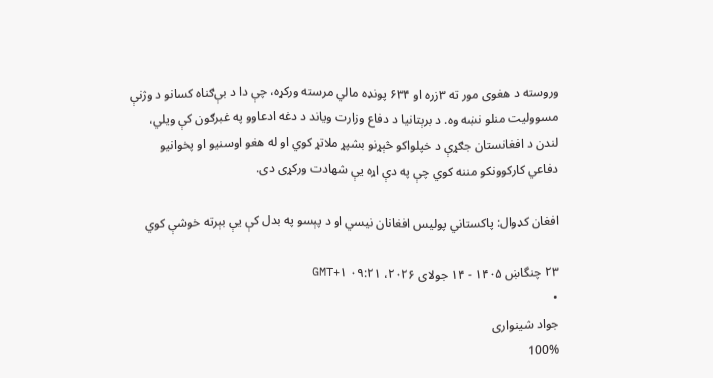وروسته د هغوی مور ته ۳زره او ۶۳۴ پونډه مالي مرسته ورکړه، چې دا د بې‌ګناه کسانو د وژنې مسوولیت منلو نښه وه. د برېتانیا د دفاع وزارت ویاند د دغه ادعاوو په غبرګون کې ویلي، لندن د افغانستان جګړې د خپلواکو څېړنو بشپړ ملاتړ کوي او له هغو اوسنیو او پخوانیو دفاعي کارکوونکو مننه کوي چې په دې اړه یې شهادت ورکړی دی.

افغان کډوال: پاکستاني پولیس افغانان نیسي او د پېسو په بدل کې یې بېرته خوشې کوي

۲۳ چنگاښ ۱۴۰۵ - ۱۴ جولای ۲۰۲۶، ۰۹:۲۱ GMT+۱
•
جواد شينواری
100%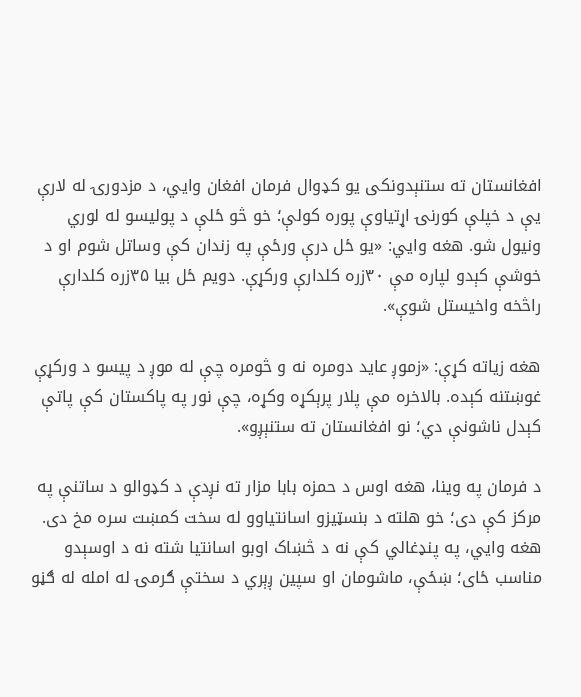افغانستان ته ستنېدونکی یو کډوال فرمان افغان وایي، د مزدورۍ له لارې یې د خپلې کورنۍ اړتیاوې پوره کولې؛ خو څو ځلې د پولیسو له لوري ونیول شو. هغه وایي: «یو ځل درې ورځې په زندان کې وساتل شوم او د خوشې کېدو لپاره مې ۳۰زره کلدارې ورکړې. دویم ځل بیا ۳۵زره کلدارې راڅخه واخیستل شوې».

هغه زیاته کړې: «زموږ عاید دومره نه و څومره چې له موږ د پیسو د ورکړې غوښتنه کېده. بالاخره مې پلار پرېکړه وکړه، چې نور په پاکستان کې پاتې کېدل ناشونې دي؛ نو افغانستان ته ستنېږو».

د فرمان په وینا، هغه اوس‌ د حمزه بابا مزار ته نږدې د کډوالو د ساتنې په مرکز کې دی؛ خو هلته د بنسټیزو اسانتیاوو له سخت کمښت سره مخ دی. هغه وایي، په پنډغالي کې نه د څښاک اوبو اسانتیا شته نه د اوسېدو مناسب ځای؛ ښځې، ماشومان او سپین ږېري د سختې ګرمۍ له امله له ګڼو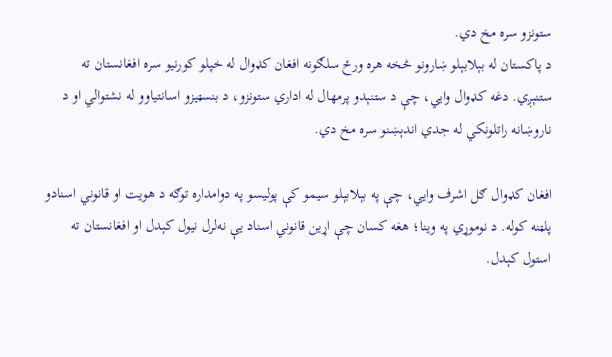ستونزو سره مخ دي.
د پاکستان له بېلابېلو ښارونو څخه هره ورځ سلګونه افغان کډوال له خپلو کورنیو سره افغانستان ته ستنېږي. دغه کډوال وایي، چې د ستنېدو پرمهال له اداري ستونزو، د بنسټیزو اسانتیاوو له نشتوالي او د ناروښانه راتلونکي له جدي اندېښنو سره مخ دي.

افغان کډوال ګل اشرف وایي، چې په بېلابېلو سیمو کې پولیسو په دوامداره توګه د هویت او قانوني اسنادو پلټنه کوله. د نوموړي په وینا؛ هغه کسان چې اړین قانوني اسناد یې نه‌لرل نیول کېدل او افغانستان ته استول کېدل.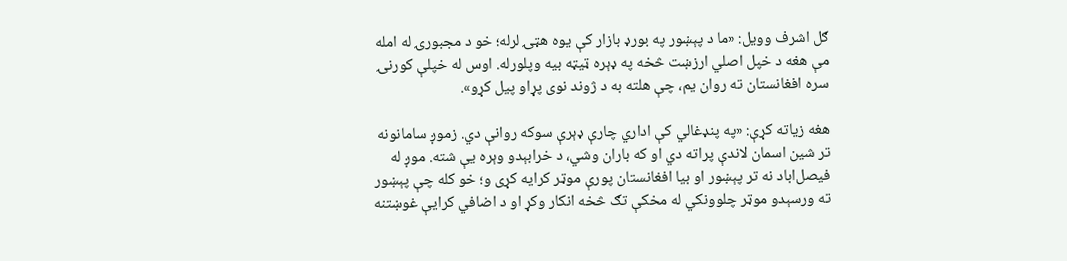ګل اشرف وویل: «ما د پېښور په بورډ بازار کې یوه هټۍ لرله؛ خو د مجبورۍ له امله مې هغه د خپل اصلي ارزښت څخه په ډېره ټیټه بیه وپلورله. اوس له خپلې کورنۍ سره افغانستان ته روان یم، چې هلته به د ژوند نوی پړاو پیل کړو».

هغه زیاته کړې: «په پنډغالي کې اداري چارې ډېرې سوکه روانې دي. زموږ سامانونه تر شین اسمان لاندې پراته دي او که باران وشي، د خرابېدو وېره یې شته. موږ له فیصل‌اباد نه تر پېښور او بیا افغانستان پورې موټر کرایه کړی و؛ خو کله چې پېښور ته ورسېدو موټر چلوونکي له مخکې تګ څخه انکار وکړ او د اضافي کرایې غوښتنه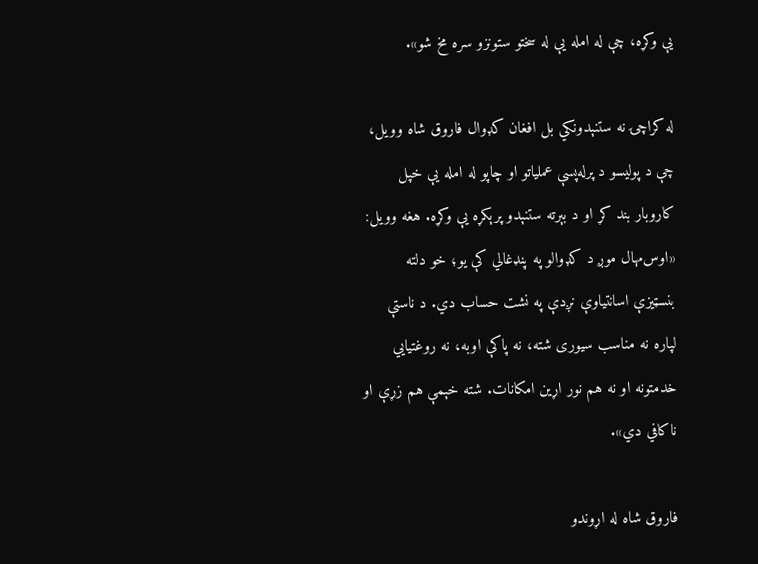یې وکړه، چې له امله یې له سختو ستونزو سره مخ شو».

له کراچۍ نه ستنېدونکي بل افغان کډوال فاروق شاه وویل، چې د پولیسو د پرله‌پسې عملیاتو او چاپو له امله یې خپل کاروبار بند کړ او د بېرته ستنېدو پرېکړه یې وکړه. هغه وویل: «اوس‌مهال موږ د کډوالو په پنډغالي کې یو؛ خو دلته بنسټیزې اسانتیاوې نږدې په نشت حساب دي. د ناستې لپاره نه مناسب سیوری شته، نه پاکې اوبه، نه روغتیايي خدمتونه او نه هم نور اړین امکانات. شته خېمې هم زړې او ناکافي دي».

فاروق شاه له اړوندو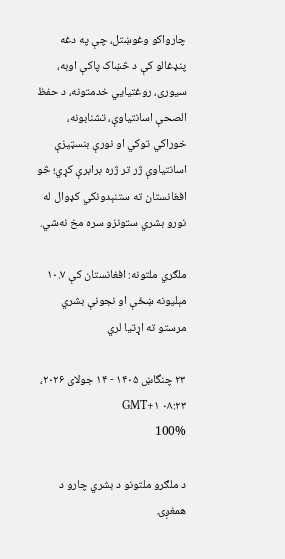چارواکو وغوښتل، چې په دغه پنډغالو کې د څښاک پاکې اوبه، سیوری، روغتیايي خدمتونه، د حفظ الصحې اسانتیاوې، تشنابونه، خوراکي توکي او نورې بنسټیزې اسانتیاوې ژر تر ژره برابرې کړي؛ څو افغانستان ته ستنېدونکي کډوال له نورو بشري ستونزو سره مخ نه‌شي.

ملګري ملتونه: افغانستان کې ۱۰.۷ مېلیونه ښځې او نجونې بشري مرستو ته اړتیا لري

۲۳ چنگاښ ۱۴۰۵ - ۱۴ جولای ۲۰۲۶، ۰۸:۲۳ GMT+۱
100%

د ملګرو ملتونو د بشري چارو د همغږۍ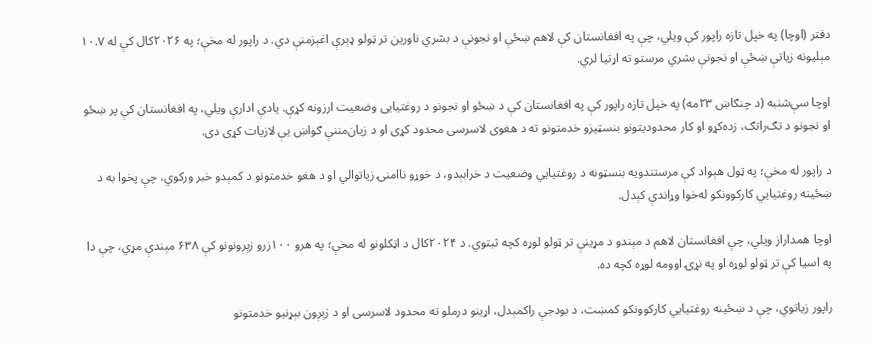دفتر (اوچا) په خپل تازه راپور کې ویلي، چې په افغانستان کې لاهم ښځې او نجونې د بشري ناورین تر ټولو ډېرې اغېزمنې دي. د راپور له مخې؛ په ۲۰۲۶کال کې له ۱۰.۷ مېلیونه زیاتې ښځې او نجونې بشري مرستو ته اړتیا لري.

اوچا سې‌شنبه (د چنګاښ ۲۳مه) په خپل تازه راپور کې په افغانستان کې د ښځو او نجونو د روغتیایی وضعیت ارزونه کړې. یادې ادارې ویلي، په افغانستان کې پر ښځو او نجونو د تګ‌راتګ، زده‌کړو او کار محدودیتونو بنسټیزو خدمتونو ته د هغوی لاسرسی محدود کړی او د زیان‌مننې ګواښ یې لازیات کړی دی.

د راپور له مخې؛ په ټول هېواد کې مرستندویه بنسټونه د روغتیايي وضعیت د خرابېدو، د خوړو ناامنۍ زیاتوالي او د هغو خدمتونو د کمېدو خبر ورکوي، چې پخوا به د ښځینه روغتیايي کارکوونکو له‌خوا وړاندې کېدل.

اوچا همداراز ویلي، چې افغانستان لاهم د مېندو د مړینې تر ټولو لوړه کچه ثبتوي. د ۲۰۲۴کال د اټکلونو له مخې؛ په هرو ۱۰۰زرو زېږونونو کې ۶۳۸ مېندې مړي، چې دا په اسیا کې تر ټولو لوړه او په نړۍ اوومه لوړه کچه ده.

راپور زیاتوي، چې د ښځینه روغتیايي کارکوونکو کمښت، د بودجې راکمېدل، اړینو درملو ته محدود لاسرسی او د زېږون بېړنیو خدمتونو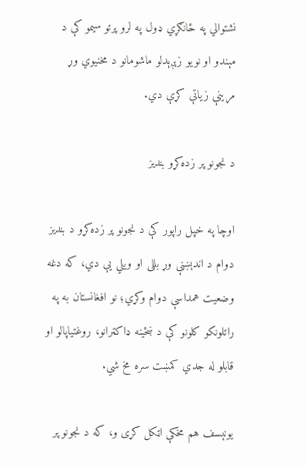نشتوالي په ځانګړي ډول په لرو پرتو سیمو کې د مېندو او نویو زېږېدلو ماشومانو د مخنیوي وړ مړینې زیاتې کړې دي.

د نجونو پر زده‌کړو بندیز

اوچا په خپل راپور کې د نجونو پر زده‌کړو د بندیز دوام د اندېښنې وړ بللی او ویلي یې دي، که دغه وضعیت همداسې دوام وکړي؛ نو افغانستان به په راتلونکو کلونو کې د ښځینه ډاکټرانو، روغتیاپالو او قابلو له جدي کمښت سره مخ شي.

یونېسف هم مخکې اټکل کړی و، که د نجونو پر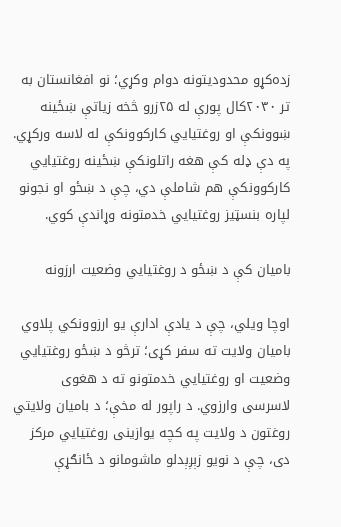زده‌کړو محدودیتونه دوام وکړي؛ نو افغانستان به تر ۲۰۳۰کال پورې له ۲۵زرو څخه زیاتې ښځینه ښوونکې او روغتیايي کارکوونکې له لاسه ورکړي. په دې ډله کې هغه راتلونکې ښځینه روغتیايي کارکوونکې هم شاملې دي، چې د ښځو او نجونو لپاره بنسټیز روغتیايي خدمتونه وړاندې کوي.

بامیان کې د ښځو د روغتیايي وضعیت ارزونه

اوچا ویلي، چې د یادې ادارې یو ارزوونکي پلاوي بامیان ولایت ته سفر کړی؛ ترڅو د ښځو روغتیايي وضعیت او روغتیايي خدمتونو ته د هغوی لاسرسی وارزوي. د راپور له مخې؛ د بامیان ولایتي روغتون د ولایت په کچه یوازینی روغتیايي مرکز دی، چې د نویو زېږېدلو ماشومانو د ځانګړې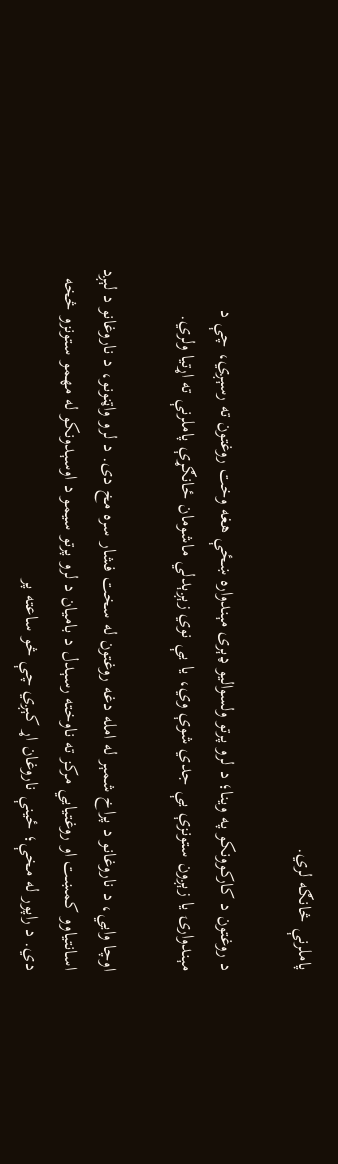پاملرنې څانګه لري.

د روغتون د کارکوونکو په وینا؛ د لرو پرتو ولسوالیو ډېری مېندواره ښځې هغه وخت روغتون ته رسېږي، چې د مېندوارۍ یا زېږون ستونزې یې جدي شوې وي، یا یې نوي زېږېدلي ماشومان ځانګړې پاملرنې ته اړتیا ولري.

اوچا وایي، د ناروغانو د پراخ شمېر له امله دغه روغتون له سخت فشار سره مخ دی. د لرو واټنونو، د ناروغانو د لېږد اسانتیاوو کمښت او روغتیايي مرکز ته ناوخته رسېدل د بامیان د لرو پرتو سیمو د اوسېدونکو له مهمو ستونزو څخه دي. د راپور له مخې؛ ځینې ناروغان اړ کېږي چې څو ساعته پر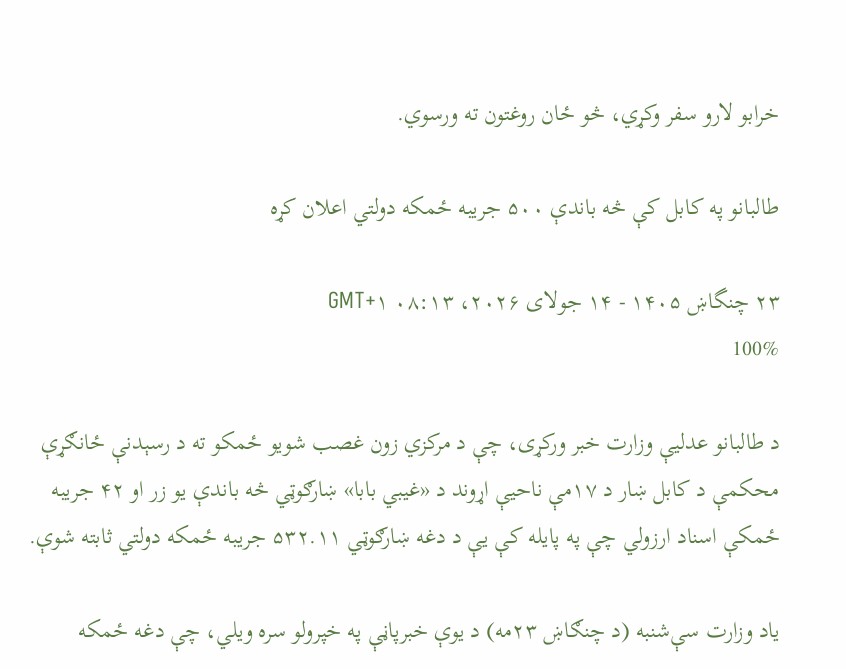خرابو لارو سفر وکړي، څو ځان روغتون ته ورسوي.

طالبانو په کابل کې څه باندې ۵۰۰ جریبه ځمکه دولتي اعلان کړه

۲۳ چنگاښ ۱۴۰۵ - ۱۴ جولای ۲۰۲۶، ۰۸:۱۳ GMT+۱
100%

د طالبانو عدلیې وزارت خبر ورکړی، چې د مرکزي زون غصب شویو ځمکو ته د رسېدنې ځانګړې محکمې د کابل ښار د ۱۷مې ناحیې اړوند د «غیبي بابا» ښارګوټي څه باندې یو زر او ۴۲ جریبه ځمکې اسناد ارزولي چې په پایله کې یې د دغه ښارګوټي ۵۳۲.۱۱ جریبه ځمکه دولتي ثابته شوې.

یاد وزارت سې‌شنبه (د چنګاښ ۲۳مه) د یوې خبرپاڼې په خپرولو سره ویلي، چې دغه ځمکه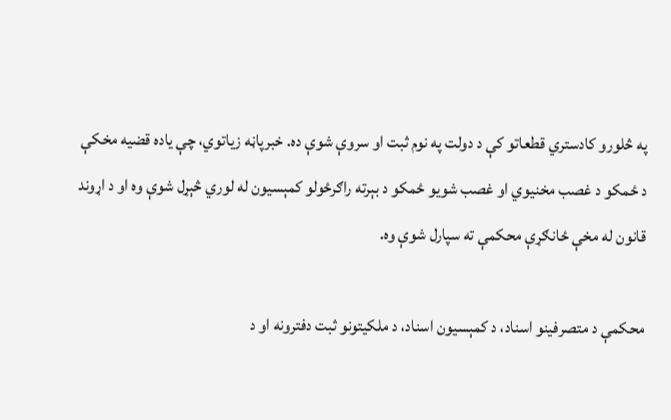په څلورو کادستري قطعاتو کې د دولت په نوم ثبت او سروې شوې ده. خبرپاڼه زیاتوي، چې یاده قضیه مخکې د ځمکو د غصب مخنیوي او غصب شویو ځمکو د بېرته راګرځولو کمېسیون له لوري څېړل شوې وه او د اړوند قانون له مخې ځانګړې محکمې ته سپارل شوې وه.

محکمې د متصرفینو اسناد، د کمېسیون اسناد، د ملکیتونو ثبت دفترونه او د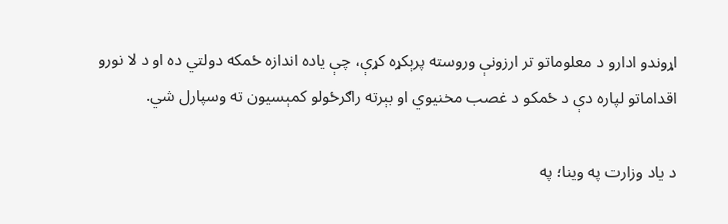اړوندو ادارو د معلوماتو تر ارزونې وروسته پرېکړه کړې، چې یاده اندازه ځمکه دولتي ده او د لا نورو اقداماتو لپاره دې د ځمکو د غصب مخنیوي او بېرته راګرځولو کمېسیون ته وسپارل شي.

د یاد وزارت په وینا؛ په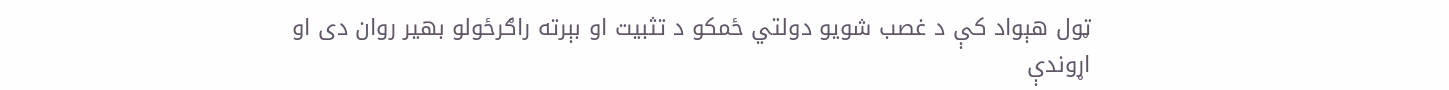ټول هېواد کې د غصب شویو دولتي ځمکو د تثبیت او بېرته راګرځولو بهیر روان دی او اړوندې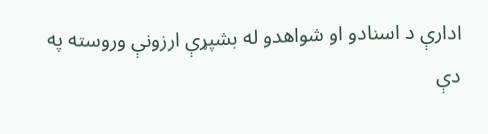ادارې د اسنادو او شواهدو له بشپړې ارزونې وروسته په دې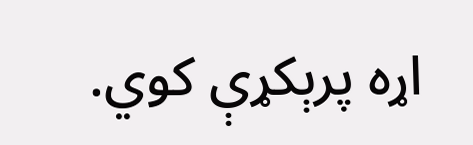اړه پرېکړې کوي.